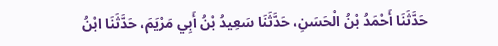حَدَّثَنَا أَحْمَدُ بْنُ الْحَسَنِ، حَدَّثَنَا سَعِيدُ بْنُ أَبِي مَرْيَمَ، حَدَّثَنَا ابْنُ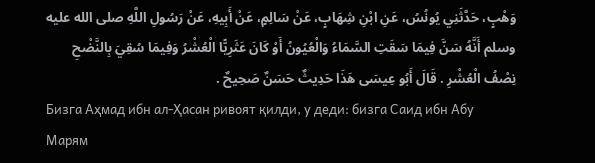وَهْبٍ، حَدَّثَنِي يُونُسُ، عَنِ ابْنِ شِهَابٍ، عَنْ سَالِمٍ، عَنْ أَبِيهِ، عَنْ رَسُولِ اللَّهِ صلى الله عليه وسلم أَنَّهُ سَنَّ فِيمَا سَقَتِ السَّمَاءُ وَالْعُيُونُ أَوْ كَانَ عَثَرِيًّا الْعُشْرُ وَفِيمَا سُقِيَ بِالنَّضْحِ نِصْفُ الْعُشْرِ . قَالَ أَبُو عِيسَى هَذَا حَدِيثٌ حَسَنٌ صَحِيحٌ .
Бизга Аҳмад ибн ал-Ҳасан ривоят қилди, у деди: бизга Саид ибн Абу Марям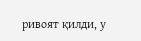ривоят қилди, у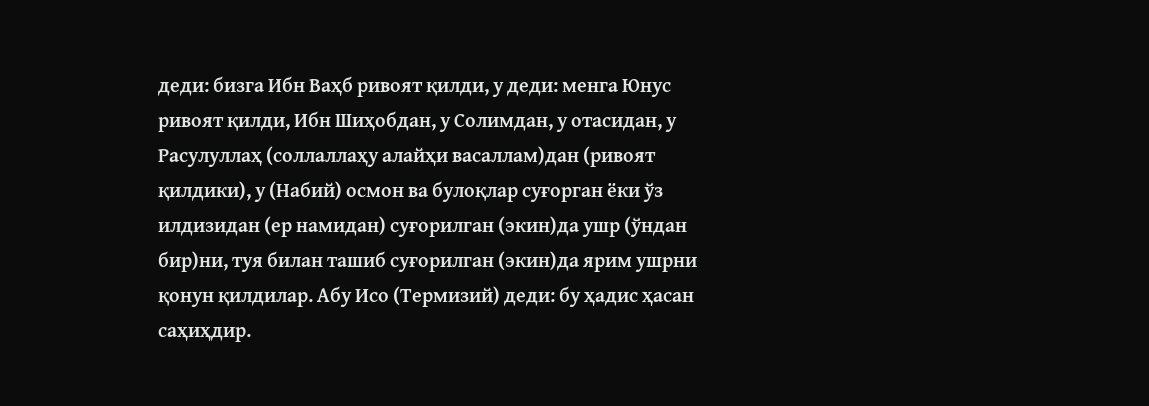деди: бизга Ибн Ваҳб ривоят қилди, у деди: менга Юнус ривоят қилди, Ибн Шиҳобдан, у Солимдан, у отасидан, у Расулуллаҳ (соллаллаҳу алайҳи васаллам)дан (ривоят қилдики), у (Набий) осмон ва булоқлар суғорган ёки ўз илдизидан (ер намидан) суғорилган (экин)да ушр (ўндан бир)ни, туя билан ташиб суғорилган (экин)да ярим ушрни қонун қилдилар. Абу Исо (Термизий) деди: бу ҳадис ҳасан саҳиҳдир.